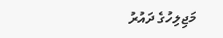މަޖިލިހުގެ ދައުރު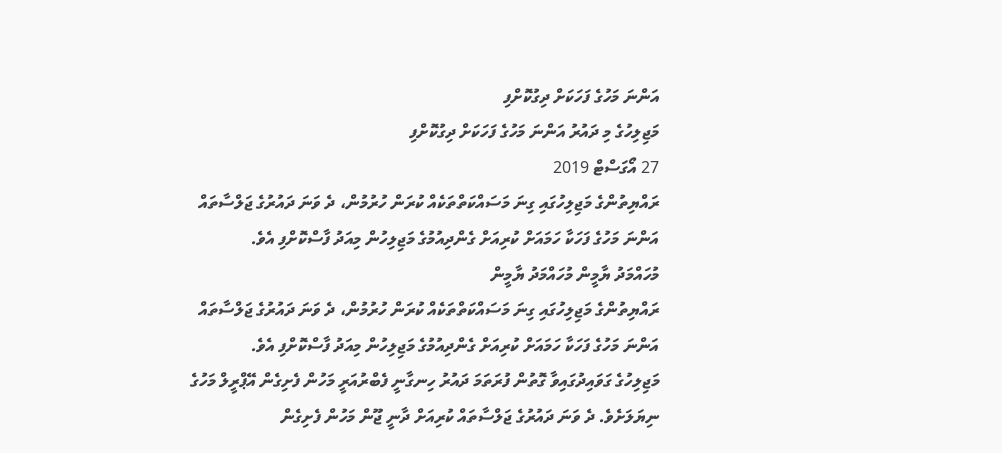އަންނަ މަހުގެ ފަހަކަށް ދިގުކޮށްފި
މަޖިލިހުގެ މި ދައުރު އަންނަ މަހުގެ ފަހަކަށް ދިގުކޮށްފި
27 އޯގަސްޓް 2019
ރައްޔިތުންގެ މަޖިލިހުގައި ގިނަ މަސައްކަތްތަކެއް ކުރަން ހުރުމުން، ދެ ވަނަ ދައުރުގެ ޖަލްސާތައް އަންނަ މަހުގެ ފަހަކާ ހަމައަށް ކުރިއަށް ގެންދިއުމުގެ މަޖިލިހުން މިއަދު ފާސްކޮށްފި އެވެ.
މުހައްމަދު ޔާމީން މުހައްމަދު ޔާމީން
ރައްޔިތުންގެ މަޖިލިހުގައި ގިނަ މަސައްކަތްތަކެއް ކުރަން ހުރުމުން، ދެ ވަނަ ދައުރުގެ ޖަލްސާތައް އަންނަ މަހުގެ ފަހަކާ ހަމައަށް ކުރިއަށް ގެންދިއުމުގެ މަޖިލިހުން މިއަދު ފާސްކޮށްފި އެވެ.
މަޖިލިހުގެ ގަވައިދުގައިވާ ގޮތުން ފުރަތަމަ ދައުރު ހިނގާނީ ފެބްރުއަރީ މަހުން ފެށިގެން އޭޕްރީލް މަހުގެ ނިޔަލަށެވެ. ދެ ވަނަ ދައުރުގެ ޖަލްސާތައް ކުރިއަށް ދާނީ ޖޫން މަހުން ފެށިގެން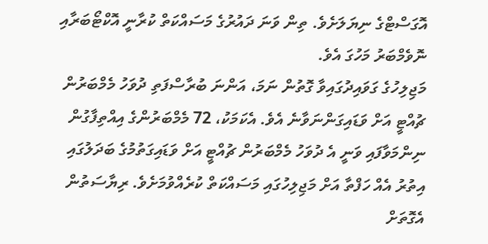އޮގަސްޓްގެ ނިޔަލަށެވެ. ތިން ވަނަ ދައުރުގެ މަސައްކަތް ކުރާނީ އޮކްޓޯބަރާއި ނޮވެމްބަރު މަހުގަ އެވެ.
މަޖިލިހުގެ ގަވައިދުގައިވާ ގޮތުން ނަމަ، އަންނަ ބުރާސްފަތި ދުވަހު މެމްބަރުން ޗުއްޓީ އަށް ވަޑައިގަންނަވާނެ އެވެ. އެކަމަކު، 72 މެމްބަރުންގެ އިއްތިފާގުން ނިންމަވާފައި ވަނީ އެ ދުވަހު މެމްބަރުން ޗުއްޓީ އަށް ވަޑައިގަތުމުގެ ބަދަލުގައި އިތުރު އެއް ހަފްތާ އަށް މަޖިލިހުގައި މަސައްކަތް ކުރެއްވުމަށެވެ. ރިޔާސަތުން އެގޮތަށް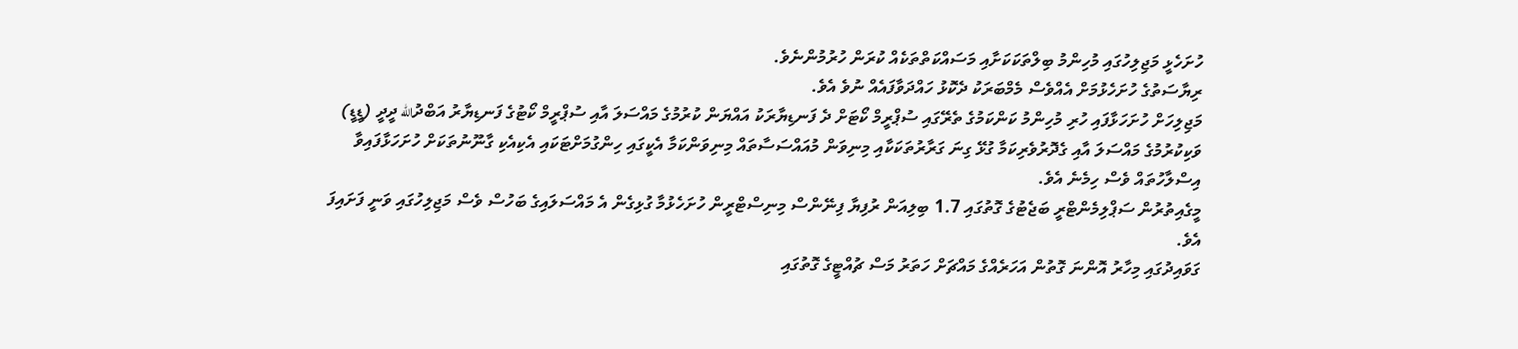ހުށަހެޅީ މަޖިލިހުގައި މުހިންމު ބިލްތަކަކަށާއި މަސައްކަތްތަކެއް ކުރަން ހުރުމުންނެވެ.
ރިޔާސަތުގެ ހުށަހެޅުމަށް އެއްވެސް މެމްބަރަކު ދެކޮޅު ހައްދަވާފައެއް ނުވެ އެވެ.
މަޖިލިހަށް ހުށަހަޅާފައި ހުރި މުހިންމު ކަންކަމުގެ ތެރޭގައި ސުޕްރީމް ކޯޓަށް ދެ ފަނޑިޔާރަކު އައްޔަން ކުރުމުގެ މައްސަލަ އާއި ސުޕްރީމް ކޯޓުގެ ފަނޑިޔާރު އަބްދުالله ދީދީ (ޑީޑީ) ވަކިކުރުމުގެ މައްސަލަ އާއި ގެދޮރުވެރިކަމާ ގުޅޭ ގިނަ ގަރާރުތަކަކާއި މިނިވަން މުއައްސަސާތައް މިނިވަންކަމާ އެކީގައި ހިންގުމަށްޓަކައި އެކިއެކި ގާނޫނުތަކަށް ހުށަހަޅާފައިވާ އިސްލާހުތައް ވެސް ހިމެނެ އެވެ.
މީގެއިތުރުން ސަޕްލިމެންޓްރީ ބަޖެޓުގެ ގޮތުގައި 1.7 ބިލިއަން ރުފިޔާ ފިނޭންސް މިނިސްޓްރީން ހުށަހެޅުމާ ގުޅިގެން އެ މައްސަލައިގެ ބަހުސް ވެސް މަޖިލިހުގައި ވަނީ ފަށައިފަ އެވެ.
ގަވައިދުގައި މިހާރު އޮންނަ ގޮތުން އަހަރެއްގެ މައްޗަށް ހަތަރު މަސް ޗުއްޓީގެ ގޮތުގައި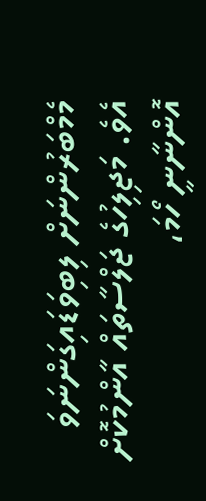މެމްބަރުންނަށް ލިބިވަޑައިގަންނަވަ އެވެ. މަޖިލިހުގެ ޖަލްސާތައް އާންމުކޮށް އޮންނާނީ ހޯމަ،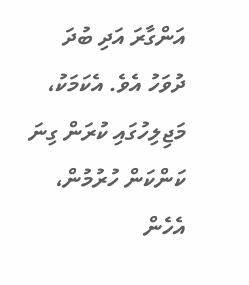އަންގާރަ އަދި ބުދަ ދުވަހު އެވެ. އެކަމަކު، މަޖިލިހުގައި ކުރަން ގިނަ ކަންކަން ހުރުމުން، އެހެން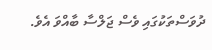ދުވަސްތަކުގައި ވެސް ޖަލްސާ ބާއްވަ އެވެ.